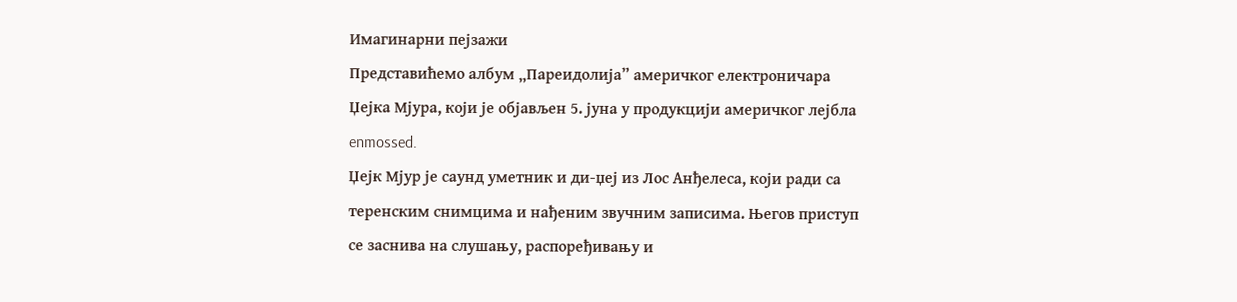Имагинарни пејзажи
Представићемо албум „Пареидолија” америчког електроничара Џејка Мјура, који је објављен 5. јуна у продукцији америчког лејбла enmossed.
Џејк Мјур је саунд уметник и ди-џеј из Лос Анђелеса, који ради са теренским снимцима и нађеним звучним записима. Његов приступ се заснива на слушању, распоређивању и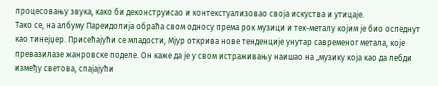процесовању звука, како би деконструисао и контекстуализовао своја искуства и утицаје.
Тако се, на албуму Пареидолија обраћа свом односу према рок музици и тек-металу којим је био оспеднут као тинејџер. Присећајући се младости, Мјур открива нове тенденције унутар савременог метала, које превазилазе жанровске поделе. Он каже да је у свом истраживању наишао на „музику која као да лебди између светова, спајајући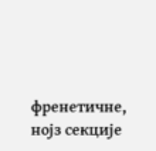френетичне, нојз секције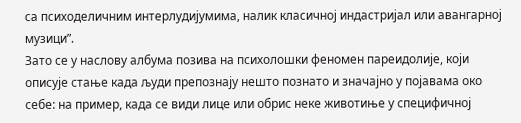са психоделичним интерлудијумима, налик класичној индастријал или авангарној музици”.
Зато се у наслову албума позива на психолошки феномен пареидолије, који описује стање када људи препознају нешто познато и значајно у појавама око себе: на пример, када се види лице или обрис неке животиње у специфичној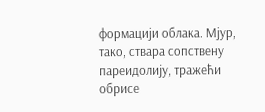формацији облака. Мјур, тако, ствара сопствену пареидолију, тражећи обрисе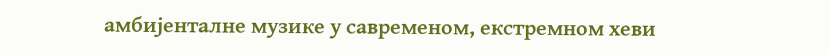амбијенталне музике у савременом, екстремном хеви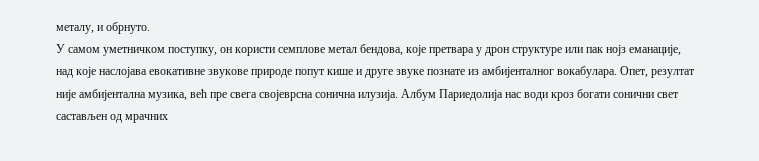металу, и обрнуто.
У самом уметничком поступку, он користи семплове метал бендова, које претвара у дрон структуре или пак нојз еманације, над које наслојава евокативне звукове природе попут кише и друге звуке познате из амбијенталног вокабулара. Опет, резултат није амбијентална музика, већ пре свега својеврсна сонична илузија. Албум Париедолија нас води кроз богати сонични свет састављен од мрачних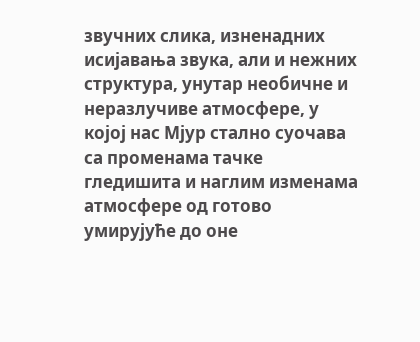звучних слика, изненадних исијавања звука, али и нежних структура, унутар необичне и неразлучиве атмосфере, у којој нас Мјур стално суочава са променама тачке гледишита и наглим изменама атмосфере од готово умирујуће до оне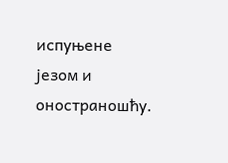испуњене језом и оностраношћу.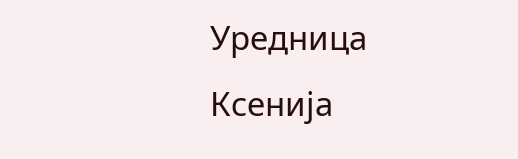Уредница Ксенија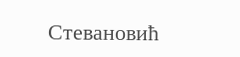Стевановић